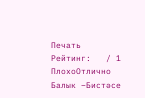Печать
Рейтинг:   / 1
ПлохоОтлично
Балык –Бистәсе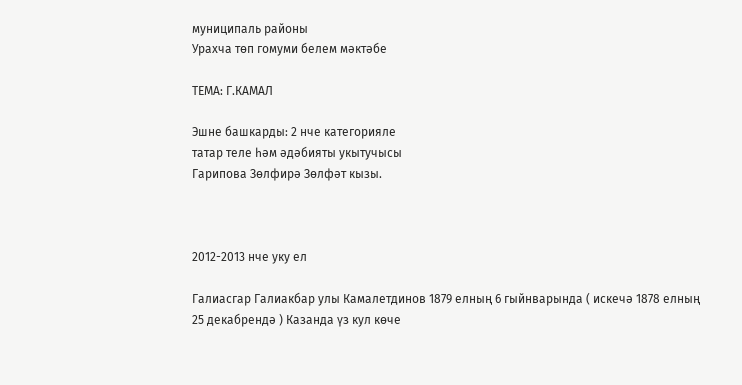муниципаль районы
Урахча төп гомуми белем мәктәбе

ТЕМА: Г.КАМАЛ

Эшне башкарды: 2 нче категорияле
татар теле һәм әдәбияты укытучысы
Гарипова Зөлфирә Зөлфәт кызы.



2012-2013 нче уку ел

Галиасгар Галиакбар улы Камалетдинов 1879 елның 6 гыйнварында ( искечә 1878 елның 25 декабрендә ) Казанда үз кул көче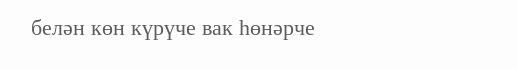белән көн күрүче вак һөнәрче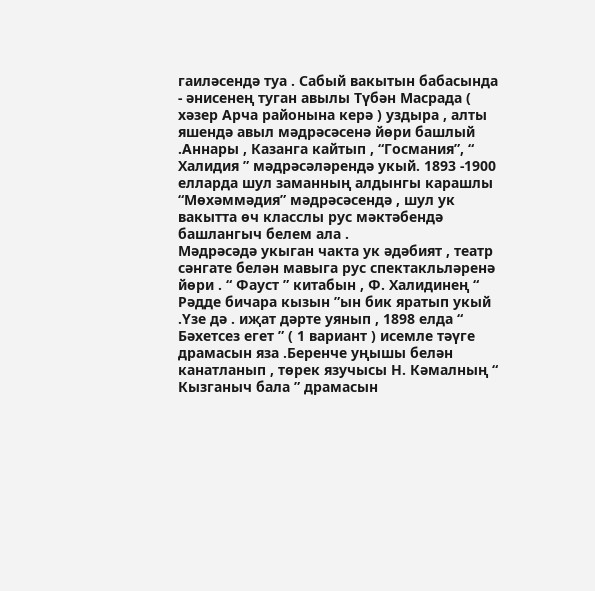гаиләсендә туа . Сабый вакытын бабасында - әнисенең туган авылы Түбән Масрада ( хәзер Арча районына керә ) уздыра , алты яшендә авыл мәдрәсәсенә йөри башлый .Аннары , Казанга кайтып , “Госмания”, “ Халидия ” мәдрәсәләрендә укый. 1893 -1900 елларда шул заманның алдынгы карашлы “Мөхәммәдия” мәдрәсәсендә , шул ук вакытта өч класслы рус мәктәбендә башлангыч белем ала .
Мәдрәсәдә укыган чакта ук әдәбият , театр сәнгате белән мавыга рус спектакльләренә йөри . “ Фауст ” китабын , Ф. Халидинең “ Рәдде бичара кызын ”ын бик яратып укый .Үзе дә . иҗат дәрте уянып , 1898 елда “ Бәхетсез егет ” ( 1 вариант ) исемле тәүге драмасын яза .Беренче уңышы белән канатланып , төрек язучысы Н. Кәмалның “ Кызганыч бала ” драмасын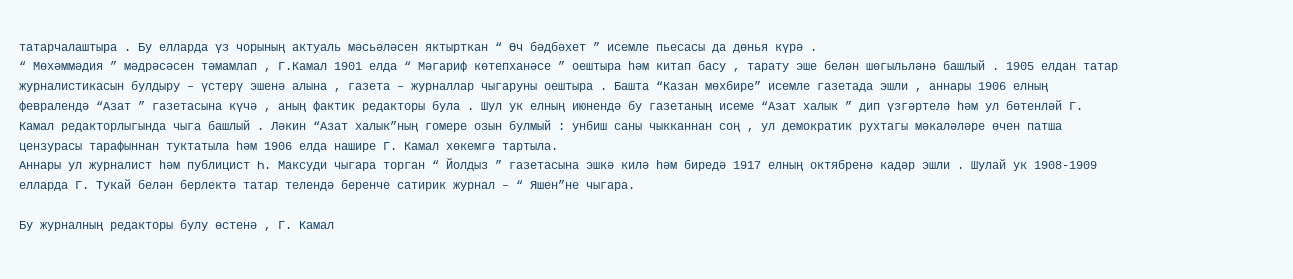татарчалаштыра . Бу елларда үз чорының актуаль мәсьәләсен яктырткан “ Өч бәдбәхет ” исемле пьесасы да дөнья күрә .
“ Мөхәммәдия ” мәдрәсәсен тәмамлап , Г.Камал 1901 елда “ Мәгариф көтепханәсе ” оештыра һәм китап басу , тарату эше белән шөгыльләнә башлый . 1905 елдан татар журналистикасын булдыру – үстерү эшенә алына , газета – журналлар чыгаруны оештыра . Башта “Казан мөхбире” исемле газетада эшли , аннары 1906 елның февралендә “Азат ” газетасына күчә , аның фактик редакторы була . Шул ук елның июнендә бу газетаның исеме “Азат халык ” дип үзгәртелә һәм ул бөтенләй Г. Камал редакторлыгында чыга башлый . Ләкин “Азат халык”ның гомере озын булмый : унбиш саны чыкканнан соң , ул демократик рухтагы мәкаләләре өчен патша цензурасы тарафыннан туктатыла һәм 1906 елда нашире Г. Камал хөкемгә тартыла.
Аннары ул журналист һәм публицист Һ. Максуди чыгара торган “ Йолдыз ” газетасына эшкә килә һәм биредә 1917 елның октябренә кадәр эшли . Шулай ук 1908-1909 елларда Г. Тукай белән берлектә татар телендә беренче сатирик журнал – “ Яшен”не чыгара.

Бу журналның редакторы булу өстенә , Г. Камал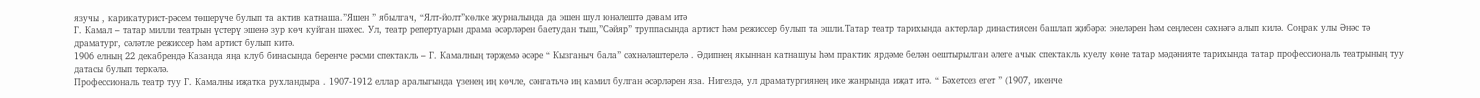язучы , карикатурист-рәсем төшерүче булып та актив катнаша.”Яшен ” ябылгач, “Ялт-йолт”көлке журналында да эшен шул юнәлештә дәвам итә
Г. Камал – татар милли театрын үстерү эшенә зур көч куйган шәхес. Ул, театр репертуарын драма әсәрләрен баетудан тыш,”Сәйяр” труппасында артист һәм режиссер булып та эшли.Татар театр тарихында актерлар династиясен башлап җибәрә: энеләрен һәм сеңлесен сәхнәгә алып килә. Соңрак улы Әнәс тә драматург, сәләтле режиссер һәм артист булып китә.
1906 елның 22 декабрендә Казанда яңа клуб бинасында беренче рәсми спектакль – Г. Камалның тәрҗемә әсәре “ Кызганыч бала” сәхнәләштерелә . Әдипнең якыннан катнашуы һәм практик ярдәме белән оештырылган әлеге ачык спектакль куелу көне татар мәдәнияте тарихында татар профессиональ театрының туу датасы булып теркәлә.
Профессиональ театр туу Г. Камалны иҗатка рухландыра . 1907-1912 еллар аралыгында үзенең иң көчле, сәнгатьчә иң камил булган әсәрләрен яза. Нигездә, ул драматургиянең ике жанрында иҗат итә. “ Бәхетсез егет ” (1907, икенче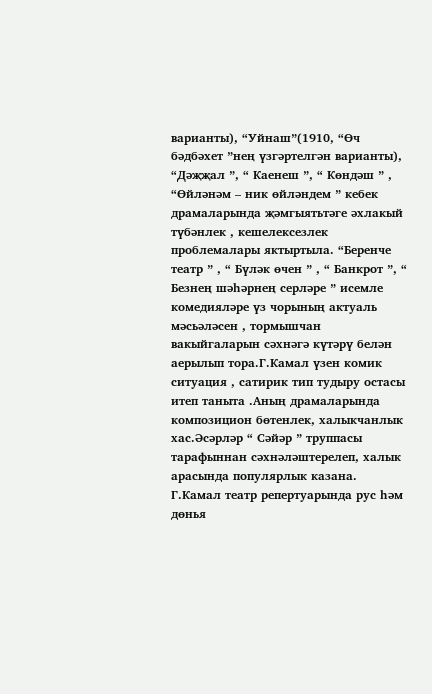варианты), “Уйнаш”(1910, “Өч бәдбәхет ”нең үзгәртелгән варианты), “Дәҗҗал ”, “ Каенеш ”, “ Көндәш ” , “Өйләнәм – ник өйләндем ” кебек драмаларында җәмгыятьтәге әхлакый түбәнлек , кешелексезлек проблемалары яктыртыла. “Беренче театр ” , “ Бүләк өчен ” , “ Банкрот ”, “ Безнең шәһәрнең серләре ” исемле комедияләре үз чорының актуаль мәсьәләсен , тормышчан вакыйгаларын сәхнәгә күтәрү белән аерылып тора.Г.Камал үзен комик ситуация , сатирик тип тудыру остасы итеп таныта .Аның драмаларында композицион бөтенлек, халыкчанлык хас.Әсәрләр “ Сәйәр ” труппасы тарафыннан сәхнәләштерелеп, халык арасында популярлык казана.
Г.Камал театр репертуарында рус һәм дөнья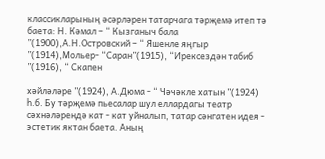классикларының әсәрләрен татарчага тәрҗемә итеп тә баета: Н. Кәмал – “ Кызганыч бала ”(1900),А.Н.Островский – “ Яшенле яңгыр ”(1914),Мольер- “Саран”(1915), “Ирексездән табиб ”(1916), “ Скапен

хәйләләре ”(1924), А.Дюма - “ Чәчәкле хатын ”(1924) һ.б. Бу тәрҗемә пьесалар шул еллардагы театр сәхнәләрендә кат - кат уйналып, татар сәнгатен идея - эстетик яктан баета. Аның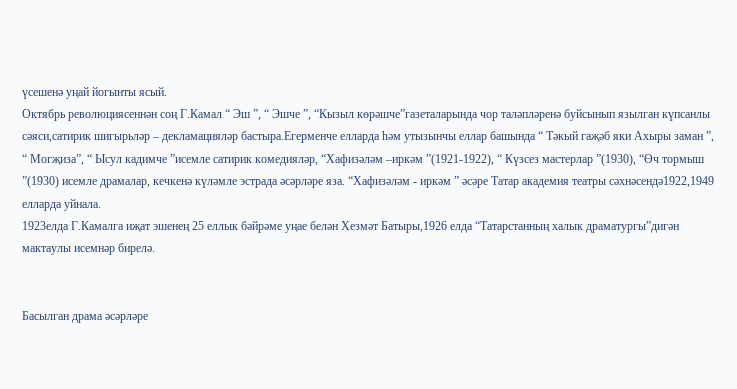үсешенә уңай йогынты ясый.
Октябрь революциясеннән соң Г.Камал “ Эш ”, “ Эшче ”, “Кызыл көрәшче”газеталарында чор таләпләренә буйсынып язылган күпсанлы сәяси,сатирик шигырьләр – декламацияләр бастыра.Егерменче елларда һәм утызынчы еллар башында “ Тәкый гаҗәб яки Ахыры заман ”, “ Могҗиза”, “ Ысул кадимче ”исемле сатирик комедияләр, “Хафизәләм –иркәм ”(1921-1922), “ Күзсез мастерлар ”(1930), “Өч тормыш ”(1930) исемле драмалар, кечкенә күләмле эстрада әсәрләре яза. “Хафизәләм - иркәм ” әсәре Татар академия театры сәхнәсендә1922,1949 елларда уйнала.
1923елда Г.Камалга иҗат эшенең 25 еллык бәйрәме уңае белән Хезмәт Батыры,1926 елда “Татарстанның халык драматургы”дигән мактаулы исемнәр бирелә.


Басылган драма әсәрләре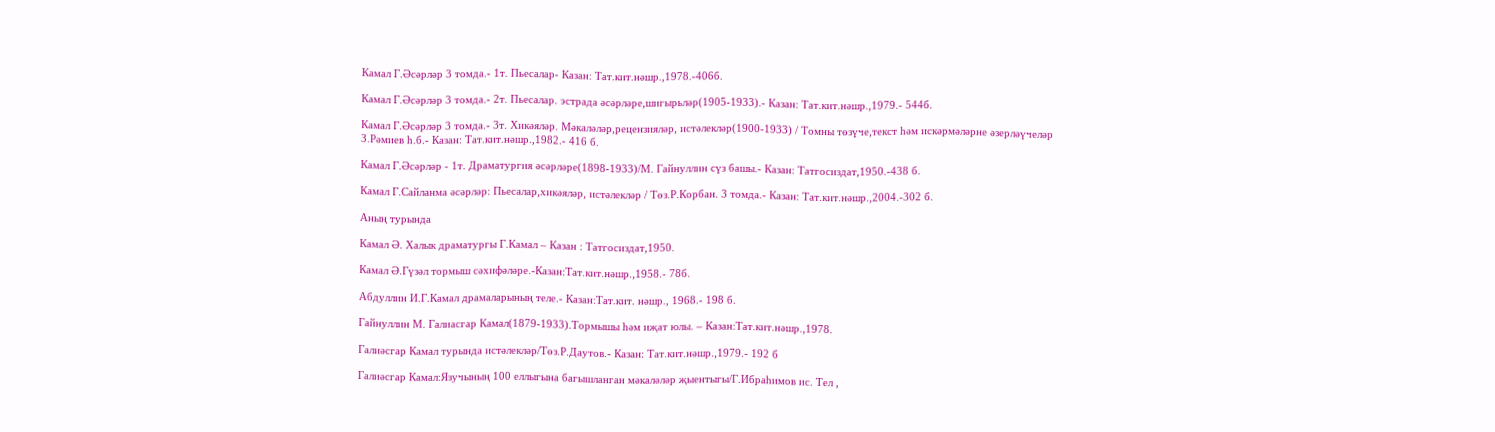Камал Г.Әсәрләр 3 томда.- 1т. Пьесалар- Казан: Тат.кит.нәшр.,1978.-406б.

Камал Г.Әсәрләр 3 томда.- 2т. Пьесалар. эстрада әсәрләре,шигырьләр(1905-1933).- Казан: Тат.кит.нәшр.,1979.- 544б.

Камал Г.Әсәрләр 3 томда.- 3т. Хикәяләр. Мәкаләләр,рецензияләр, истәлекләр(1900-1933) / Томны төзүче,текст һәм искәрмәләрне әзерләүчеләр З.Рәмиев һ.б.- Казан: Тат.кит.нәшр.,1982.- 416 б.

Камал Г.Әсәрләр - 1т. Драматургия әсәрләре(1898-1933)/М. Гайнуллин сүз башы.- Казан: Татгосиздат,1950.-438 б.

Камал Г.Сайланма әсәрләр: Пьесалар,хикәяләр, истәлекләр / Төз.Р.Корбан. 3 томда.- Казан: Тат.кит.нәшр.,2004.-302 б.

Аның турында

Камал Ә. Халык драматургы Г.Камал – Казан : Татгосиздат,1950.

Камал Ә.Гүзәл тормыш сәхифәләре.-Казан:Тат.кит.нәшр.,1958.- 78б.

Абдуллин И.Г.Камал драмаларының теле.- Казан:Тат.кит. нәшр., 1968.- 198 б.

Гайнуллин М. Галиасгар Камал(1879-1933).Тормышы һәм иҗат юлы. – Казан:Тат.кит.нәшр.,1978.

Галиәсгар Камал турында истәлекләр/Төз.Р.Даутов.- Казан: Тат.кит.нәшр.,1979.- 192 б

Галиәсгар Камал:Язучының 100 еллыгына багышланган мәкаләләр җыентыгы/Г.Ибраһимов ис. Тел ,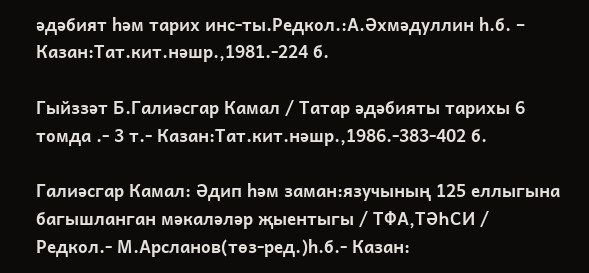әдәбият һәм тарих инс-ты.Редкол.:А.Әхмәдуллин һ.б. – Казан:Тат.кит.нәшр.,1981.-224 б.

Гыйззәт Б.Галиәсгар Камал / Татар әдәбияты тарихы 6 томда .- 3 т.- Казан:Тат.кит.нәшр.,1986.-383-402 б.

Галиәсгар Камал: Әдип һәм заман:язучының 125 еллыгына багышланган мәкаләләр җыентыгы / ТФА,ТӘҺСИ / Редкол.- М.Арсланов(төз-ред.)һ.б.- Казан: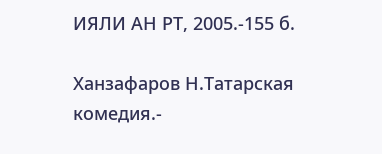ИЯЛИ АН РТ, 2005.-155 б.

Ханзафаров Н.Татарская комедия.-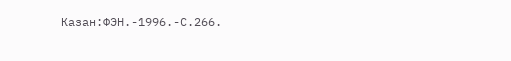Казан:ФЭН.-1996.-С.266.